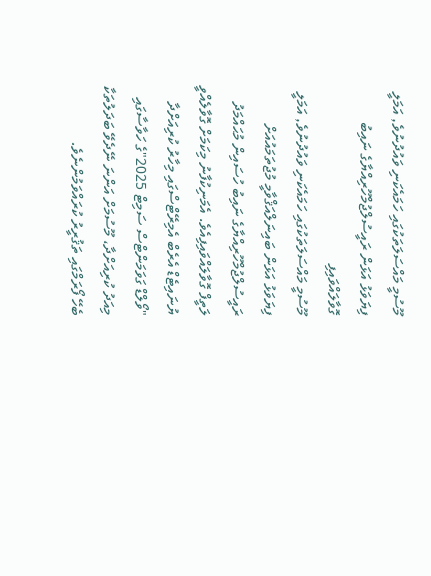މޫސުމީ މައްސަލަތަކުގައި ހަމައެކަނި ވައުދުނުވެ, އަމަލީ ފިޔަވަޅު އަޅަން ރައީސުލްޖުމްހޫރިއްޔާގެ ނައިބު ގޮވާލައްވައިފި
މޫސުމީ މައްސަލަތަކުގައި ހަމައެކަނި ވައުދުނުވެ, އަމަލީ ފިޔަވަޅު އަޅަން ބައިނަލްއަޤްވާމީ މުޖުތަމައުއަށް ރައީސުލްޖުމްހޫރިއްޔާގެ ނައިބު ހުސައިން މުޙައްމަދު ލަތީފް ގޮވާލައްވައިފިއެވެ. އެމަނިކުފާނު މިކަމަށް ގޮވާލެއްވީ ޔުނައިޓެޑް އެރެބް އެމިރޭޓްސްގައި މިހާރު ކުރިއަށްދާ "ވޯލްޑް ގަވަމަންޓްސް ސަމިޓް 2025"ގެ ހަވާސާގައި މިއަދު ކުރިއަށްދާ، މޫސުމަށް އަންނަ ނޭދެވޭ ބަދަލުތަކާ ބެހޭ ފޯރަމްގައި ތަޤުރީރު ކުރައްވަމުންނެވެ.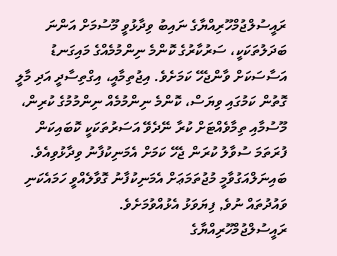ރައީސުލްޖުމްހޫރިއްޔާގެ ނައިބު ވިދާޅުވީ މޫސުމަށް އަންނަ ބަދަލުތަކަކީ، ސަރުކާރުގެ ކޮންމެ ނިންމުމެއްގެ މައިގަނޑު އަސާސަކަށް ވާންޖެހޭ ކަމަށެވެ. އިޖުތިމާއީ، އިގްތިސާދީ އަދި މާލީ ގޮތުން ކަމުގައި ވިޔަސް، ކޮންމެ ނިންމުމެއް ނިންމުމުގެ ކުރިން، މޫސުމާއި ތިމާވެއްޓަށް ކުރާ ނޭދެވޭ އަސަރުތަކަކީ ކޮބައިކަން ފުރަތަމަ ސުވާލު ކުރަން ޖެހޭ ކަމަށް އެމަނިކުފާނު ވިދާޅުވިއެވެ. ބައިނަލްއަގުވާމީ މުޖުތަމަޢަށް އެމަނިކުފާނު ގޮވާލެއްވީ ހަމައެކަނި ވައުދުތައް ނުވެ, ފިޔަވަޅު އެޅުއްވުމަށެވެ.
ރައީސުލްޖުމްހޫރިއްޔާގެ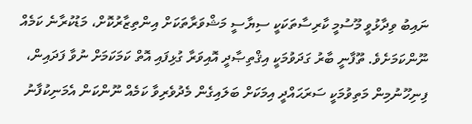ނައިބު ވިދާޅުވީ މޫސުމީ ކާރިސާތަކަކީ ސިޔާސީ މަޝްވަރާތަކަށް އިންތިޒާރުކޮށް، މަޑުކުރާނެ ކަމެއް ނޫންކަމަށެވެ. ތޫފާނީ ބާރު ގަދަވުމަކީ އިޤްތިޞާދީ އޮއިވަރާ ގުޅިފައި އޮތް ކަމަކަމަށް ނުވާ ފަދައިން، ފިނިހޫނުމިން މަތިވުމަކީ ސަރަޙައްދީ އިމަކަށް ބަލައިގެން މެދުވެރިވާ ކަމެއް ނޫންކަން އެމަނިކުފާނު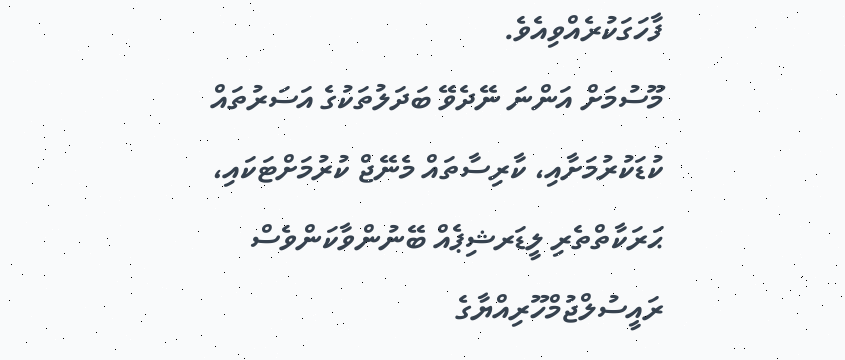ފާހަގަކުރެއްވިއެވެ.
މޫސުމަށް އަންނަ ނޭދެވޭ ބަދަލުތަކުގެ އަސަރުތައް ކުޑަކުރުމަށާއި، ކާރިސާތައް މެނޭޖް ކުރުމަށްޓަކައި، ޙަރަކާތްތެރި ލީޑަރޝިޕެއް ބޭނުންވާކަންވެސް ރައީސުލްޖުމްހޫރިއްޔާގެ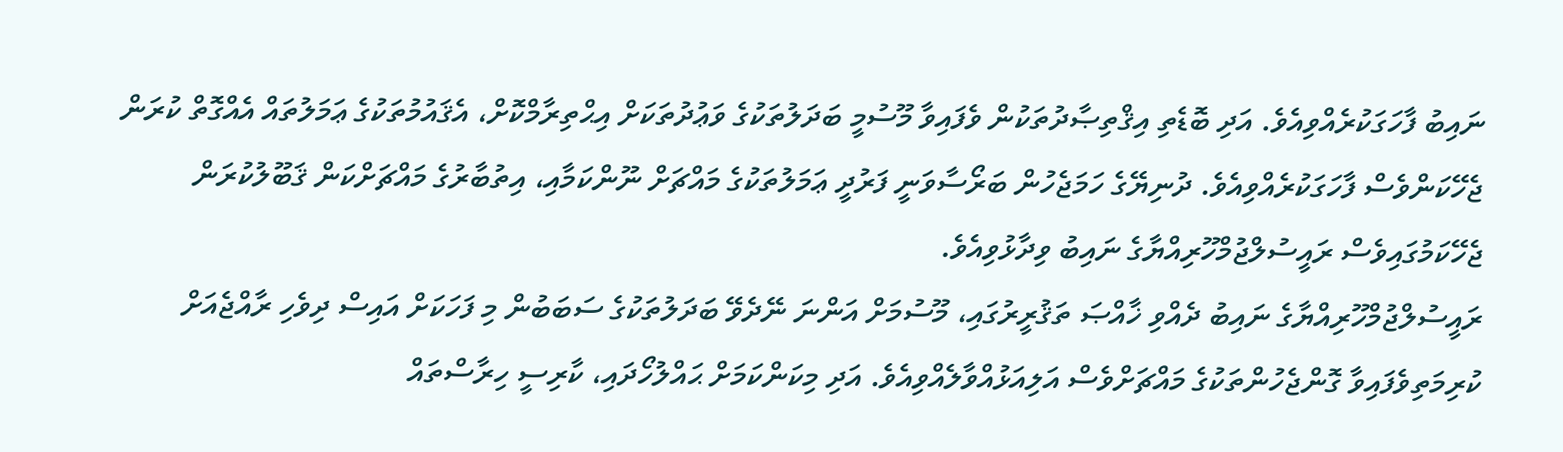ނައިބު ފާހަގަކުރެއްވިއެވެ. އަދި ބޮޑެތި އިޤްތިޞާދުތަކުން ވެފައިވާ މޫސުމީ ބަދަލުތަކުގެ ވަޢުދުތަކަށް އިޙްތިރާމްކޮށް، އެޤައުމުތަކުގެ ޢަމަލުތައް އެއްގޮތް ކުރަން ޖެހޭކަންވެސް ފާހަގަކުރެއްވިއެވެ. ދުނިޔޭގެ ހަމަޖެހުން ބަރޯސާވަނީ ފަރުދީ ޢަމަލުތަކުގެ މައްޗަށް ނޫންކަމާއި، އިތުބާރުގެ މައްޗަށްކަން ޤަބޫލުކުރަން ޖެހޭކަމުގައިވެސް ރައީސުލްޖުމްހޫރިއްޔާގެ ނައިބު ވިދާޅުވިއެވެ.
ރައީސުލްޖުމްހޫރިއްޔާގެ ނައިބު ދެއްވި ޚާއްޞަ ތަޤުރީރުގައި، މޫސުމަށް އަންނަ ނޭދެވޭ ބަދަލުތަކުގެ ސަބަބުން މި ފަހަކަށް އައިސް ދިވެހި ރާއްޖެއަށް ކުރިމަތިވެފައިވާ ގޮންޖެހުންތަކުގެ މައްޗަށްވެސް އަލިއަޅުއްވާލެއްވިއެވެ. އަދި މިކަންކަމަށް ޙައްލުހޯދައި، ކާރިސީ ހިރާސްތައް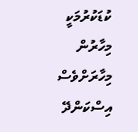ކުޑަކުރުމަކީ މިހާރުން މިހާރަށްވެސް އިސްކަންދޭ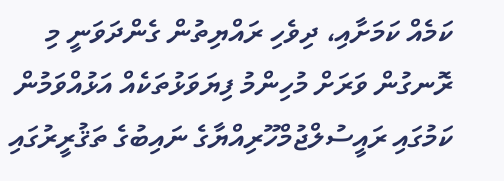ކަމެއް ކަމަށާއި، ދިވެހި ރައްޔިތުން ގެންދަވަނީ މި ރޮނގުން ވަރަށް މުހިންމު ފިޔަވަޅުތަކެއް އަޅުއްވަމުން ކަމުގައި ރައީސުލްޖުމްހޫރިއްޔާގެ ނައިބުގެ ތަޤުރީރުގައި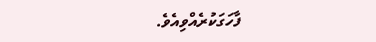ފާހަގަކުރެއްވިއެވެ.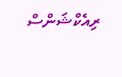ރިއެކްޝަންސް